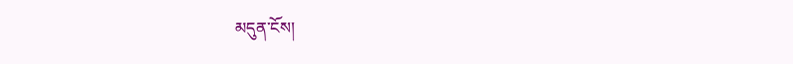མདུན་ངོས།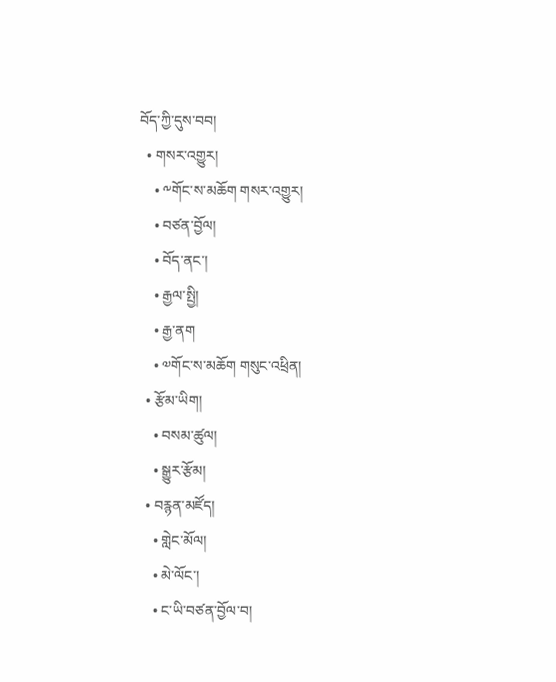བོད་ཀྱི་དུས་བབ།
  • གསར་འགྱུར།
    • ༸གོང་ས་མཆོག གསར་འགྱུར།
    • བཙན་བྱོལ།
    • བོད་ནང་།
    • རྒྱལ་སྤྱི།
    • རྒྱ་ནག
    • ༧གོང་ས་མཆོག གསུང་འཕྲིན།
  • རྩོམ་ཡིག།
    • བསམ་ཚུལ།
    • སྒྱུར་རྩོམ།
  • བརྙན་མཛོད།
    • གླེང་མོལ།
    • མེ་ལོང་།
    • ང་ཡི་བཙན་བྱོལ་བ།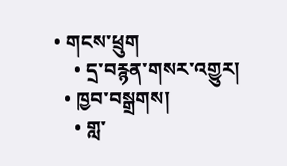• གངས་ཕྲུག
    • དྲ་བརྙན་གསར་འགྱུར།
  • ཁྱབ་བསྒྲགས།
    • གླ་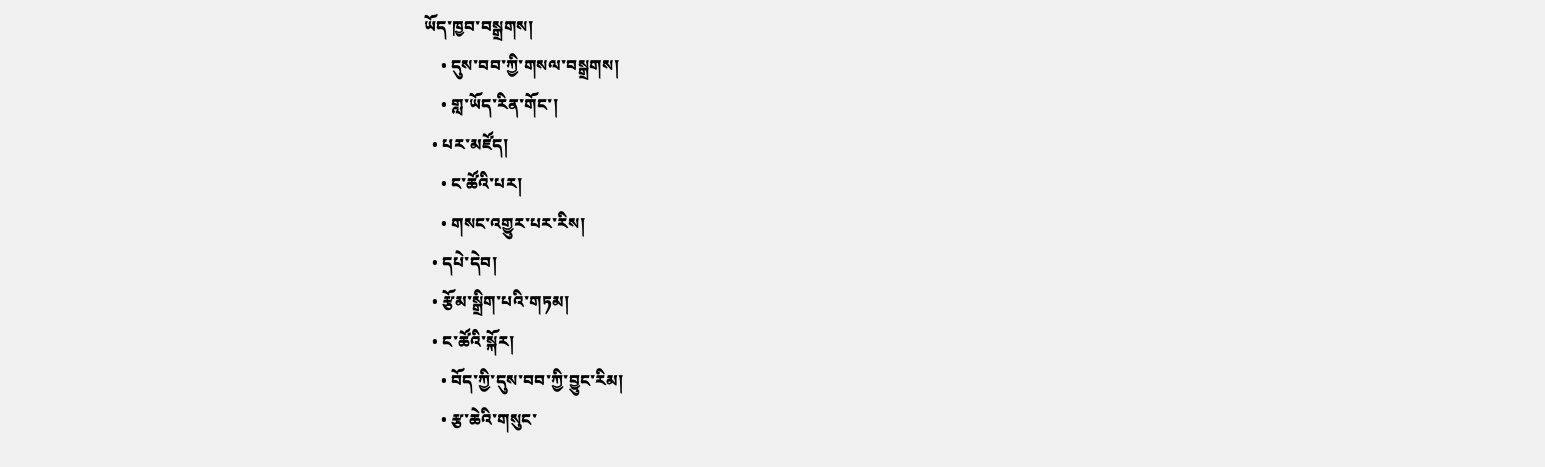ཡོད་ཁྱབ་བསྒྲགས།
    • དུས་བབ་ཀྱི་གསལ་བསྒྲགས།
    • གླ་ཡོད་རིན་གོང་།
  • པར་མཛོད།
    • ང་ཚོའི་པར།
    • གསང་འགྱུར་པར་རིས།
  • དཔེ་དེབ།
  • རྩོམ་སྒྲིག་པའི་གཏམ།
  • ང་ཚོའི་སྐོར།
    • བོད་ཀྱི་དུས་བབ་ཀྱི་བྱུང་རིམ།
    • རྩ་ཆེའི་གསུང་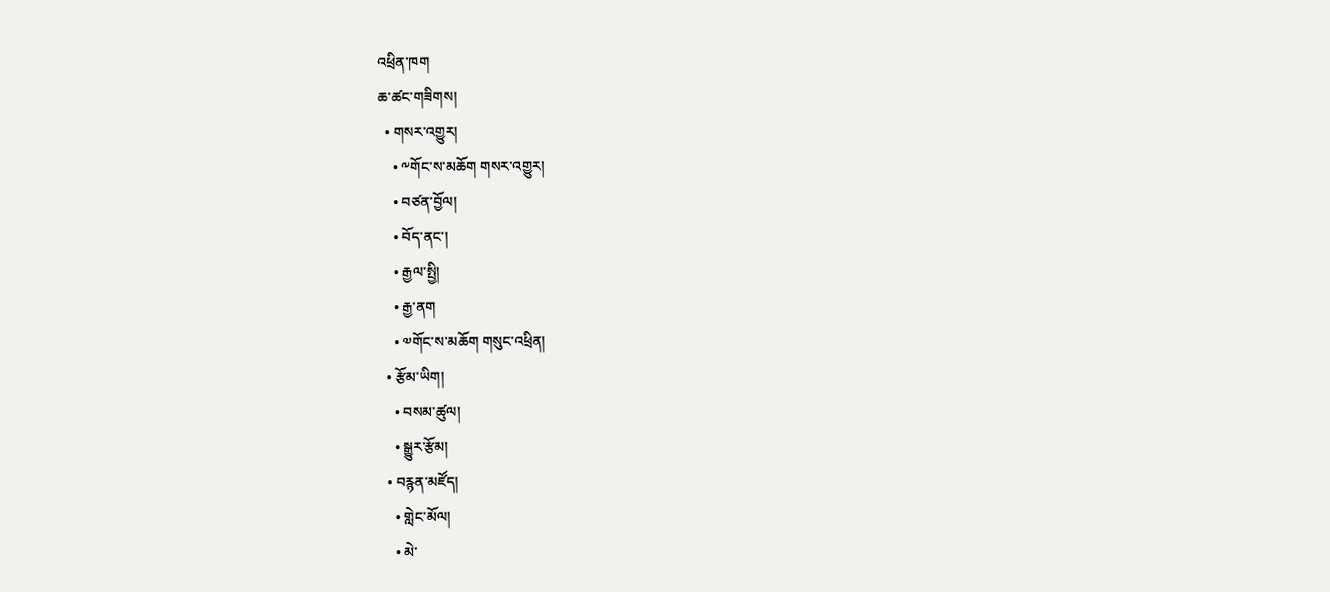འཕྲིན་ཁག
ཆ་ཚང་གཟིགས།
  • གསར་འགྱུར།
    • ༸གོང་ས་མཆོག གསར་འགྱུར།
    • བཙན་བྱོལ།
    • བོད་ནང་།
    • རྒྱལ་སྤྱི།
    • རྒྱ་ནག
    • ༧གོང་ས་མཆོག གསུང་འཕྲིན།
  • རྩོམ་ཡིག།
    • བསམ་ཚུལ།
    • སྒྱུར་རྩོམ།
  • བརྙན་མཛོད།
    • གླེང་མོལ།
    • མེ་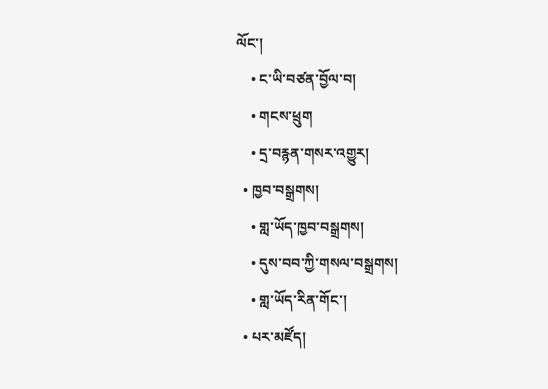ལོང་།
    • ང་ཡི་བཙན་བྱོལ་བ།
    • གངས་ཕྲུག
    • དྲ་བརྙན་གསར་འགྱུར།
  • ཁྱབ་བསྒྲགས།
    • གླ་ཡོད་ཁྱབ་བསྒྲགས།
    • དུས་བབ་ཀྱི་གསལ་བསྒྲགས།
    • གླ་ཡོད་རིན་གོང་།
  • པར་མཛོད།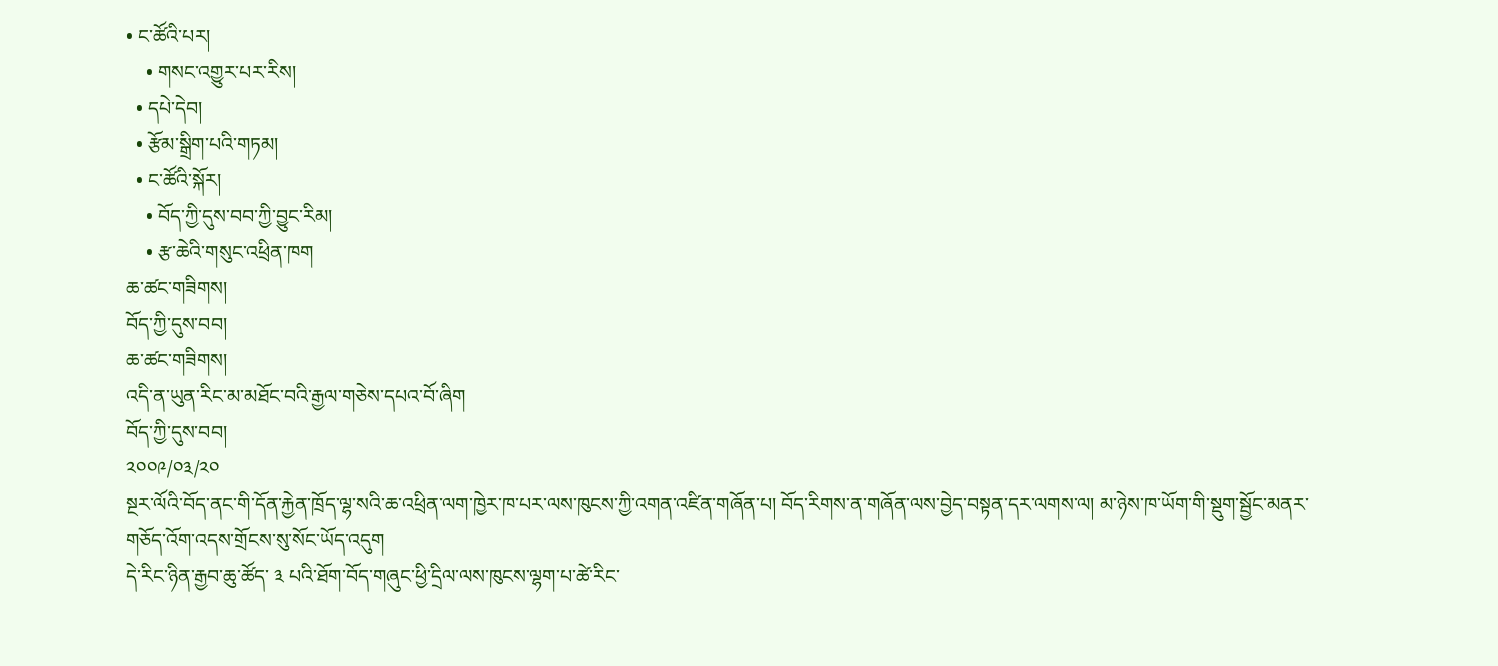• ང་ཚོའི་པར།
    • གསང་འགྱུར་པར་རིས།
  • དཔེ་དེབ།
  • རྩོམ་སྒྲིག་པའི་གཏམ།
  • ང་ཚོའི་སྐོར།
    • བོད་ཀྱི་དུས་བབ་ཀྱི་བྱུང་རིམ།
    • རྩ་ཆེའི་གསུང་འཕྲིན་ཁག
ཆ་ཚང་གཟིགས།
བོད་ཀྱི་དུས་བབ།
ཆ་ཚང་གཟིགས།
འདི་ན་ཡུན་རིང་མ་མཐོང་བའི་རྒྱལ་གཅེས་དཔའ་བོ་ཞིག
བོད་ཀྱི་དུས་བབ།
༢༠༠༩/༠༣/༢༠
སྔར་ལོའི་བོད་ནང་གི་དོན་རྐྱེན་ཁྲོད་ལྷ་སའི་ཆ་འཕྲིན་ལག་ཁྱེར་ཁ་པར་ལས་ཁུངས་ཀྱི་འགན་འཛིན་གཞོན་པ། བོད་རིགས་ན་གཞོན་ལས་བྱེད་བསྟན་དར་ལགས་ལ། མ་ཉེས་ཁ་ཡོག་གི་སྡུག་སྦྱོང་མནར་གཅོད་འོག་འདས་གྲོངས་སུ་སོང་ཡོད་འདུག
དེ་རིང་ཉིན་རྒྱབ་ཆུ་ཚོད་ ༣ པའི་ཐོག་བོད་གཞུང་ཕྱི་དྲིལ་ལས་ཁུངས་ལྷག་པ་ཚེ་རིང་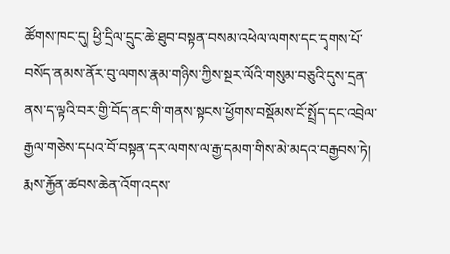ཚོགས་ཁང་དུ། ཕྱི་དྲིལ་དྲུང་ཆེ་ཐུབ་བསྟན་བསམ་འཕེལ་ལགས་དང་དྭགས་པོ་བསོད་ནམས་ནོར་བུ་ལགས་རྣམ་གཉིས་ཀྱིས་སྔར་ལོའི་གསུམ་བཅུའི་དུས་དྲན་ནས་ད་ལྟའི་བར་གྱི་བོད་ནང་གི་གནས་སྟངས་ཕྱོགས་བསྡོམས་ངོ་སྤྲོད་དང་འབྲེལ་རྒྱལ་གཅེས་དཔའ་བོ་བསྟན་དར་ལགས་ལ་རྒྱ་དམག་གིས་མེ་མདའ་བརྒྱབས་ཏེ། རྨས་རྐྱོན་ཚབས་ཆེན་འོག་འདས་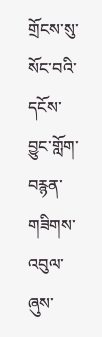གྲོངས་སུ་སོང་བའི་དངོས་བྱུང་གློག་བརྙན་གཟིགས་འབུལ་ཞུས་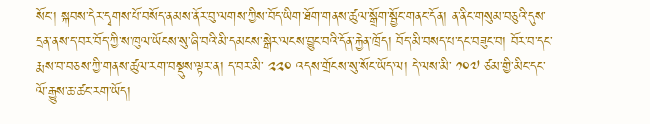སོང་། སྐབས་དེར་དྭགས་པོ་བསོད་ནམས་ནོར་བུ་ལགས་ཀྱིས་བོད་ཡིག་ཐོག་གནས་ཚུལ་སྒྲོག་སྦྱོང་གནང་དོན། ན་ནིང་གསུམ་བཅུའི་དུས་དྲན་ནས་ད་བར་བོད་ཀྱི་ས་ཁུལ་ཡོངས་སུ་ཞི་བའི་མི་དམངས་སྒེར་ལངས་བྱུང་བའི་དོན་རྐྱེན་ཁྲོད། བོད་མི་བསད་པ་དང་བཟུང་བ། བོར་བ་དང་རྨས་བ་བཅས་ཀྱི་གནས་ཚུལ་རག་བསྡུས་ལྟར་ན། ད་བར་མི་ ༢༢༠ འདས་གྲོངས་སུ་སོང་ཡོད་ལ། དེ་ལས་མི་ ༡༠༧ ཙམ་གྱི་མིང་དང་ལོ་རྒྱུས་ཆ་ཚང་རག་ཡོད།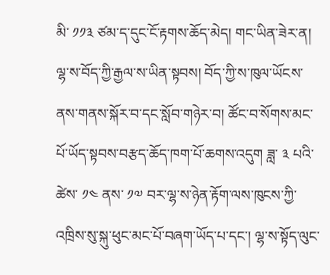མི་ ༡༡༣ ཙམ་ད་དུང་ངོ་རྟགས་ཆོད་མེད། གང་ཡིན་ཟེར་ན། ལྷ་ས་བོད་ཀྱི་རྒྱལ་ས་ཡིན་སྟབས། བོད་ཀྱི་ས་ཁུལ་ཡོངས་ནས་གནས་སྐོར་བ་དང་སློབ་གཉེར་བ། ཚོང་བ་སོགས་མང་པོ་ཡོད་སྟབས་བརྩད་ཆོད་ཁག་པོ་ཆགས་འདུག ཟླ་ ༣ པའི་ཚེས་ ༡༤ ནས་ ༡༧ བར་ལྷ་ས་ཉེན་རྟོག་ལས་ཁུངས་ཀྱི་འཁྲིས་སུ་སྐུ་ཕུང་མང་པོ་བཞག་ཡོད་པ་དང་། ལྷ་ས་སྟོད་ལུང་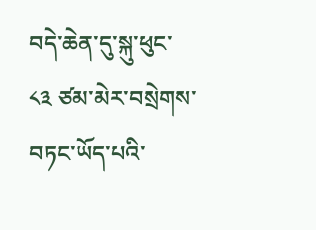བདེ་ཆེན་དུ་སྐུ་ཕུང་ ༨༣ ཙམ་མེར་བསྲེགས་བཏང་ཡོད་པའི་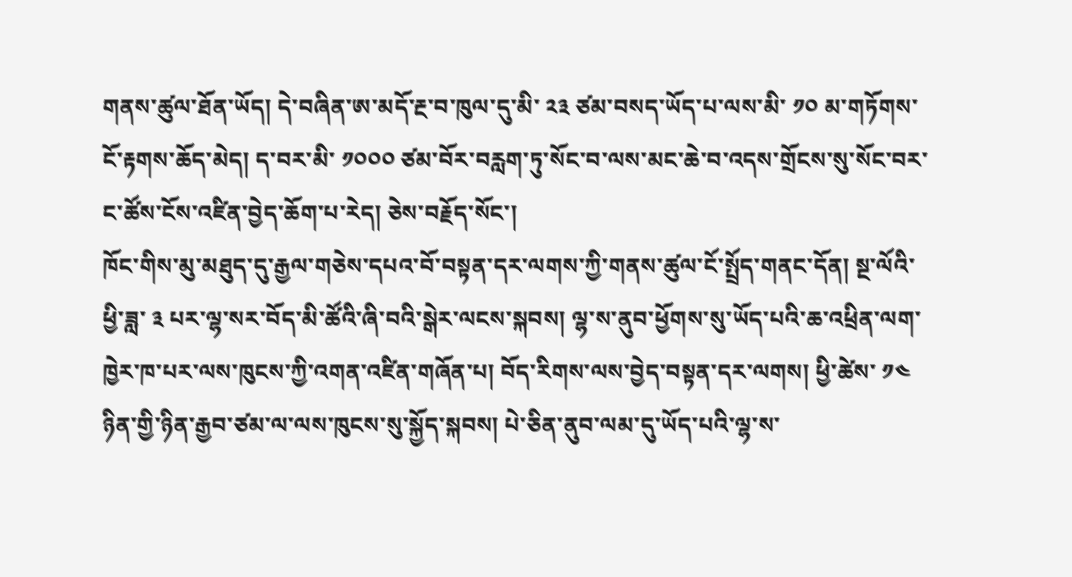གནས་ཚུལ་ཐོན་ཡོད། དེ་བཞིན་ཨ་མདོ་རྔ་བ་ཁུལ་དུ་མི་ ༢༣ ཙམ་བསད་ཡོད་པ་ལས་མི་ ༡༠ མ་གཏོགས་ངོ་རྟགས་ཆོད་མེད། ད་བར་མི་ ༡༠༠༠ ཙམ་བོར་བརླག་ཏུ་སོང་བ་ལས་མང་ཆེ་བ་འདས་གྲོངས་སུ་སོང་བར་ང་ཚོས་ངོས་འཛིན་བྱེད་ཆོག་པ་རེད། ཅེས་བརྗོད་སོང་།
ཁོང་གིས་མུ་མཐུད་དུ་རྒྱལ་གཅེས་དཔའ་བོ་བསྟན་དར་ལགས་ཀྱི་གནས་ཚུལ་ངོ་སྤྲོད་གནང་དོན། སྔ་ལོའི་ཕྱི་ཟླ་ ༣ པར་ལྷ་སར་བོད་མི་ཚོའི་ཞི་བའི་སྒེར་ལངས་སྐབས། ལྷ་ས་ནུབ་ཕྱོགས་སུ་ཡོད་པའི་ཆ་འཕྲིན་ལག་ཁྱེར་ཁ་པར་ལས་ཁུངས་ཀྱི་འགན་འཛིན་གཞོན་པ། བོད་རིགས་ལས་བྱེད་བསྟན་དར་ལགས། ཕྱི་ཚེས་ ༡༤ ཉིན་གྱི་ཉིན་རྒྱབ་ཙམ་ལ་ལས་ཁུངས་སུ་སྐྱོད་སྐབས། པེ་ཅིན་ནུབ་ལམ་དུ་ཡོད་པའི་ལྷ་ས་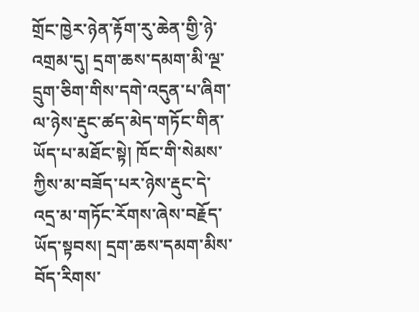གྲོང་ཁྱེར་ཉེན་རྟོག་རུ་ཆེན་གྱི་ཉེ་འགྲམ་དུ། དྲག་ཆས་དམག་མི་ལྔ་དྲུག་ཅིག་གིས་དགེ་འདུན་པ་ཞིག་ལ་ཉེས་རྡུང་ཚད་མེད་གཏོང་གིན་ཡོད་པ་མཐོང་སྟེ། ཁོང་གི་སེམས་ཀྱིས་མ་བཟོད་པར་ཉེས་རྡུང་དེ་འདྲ་མ་གཏོང་རོགས་ཞེས་བརྗོད་ཡོད་སྟབས། དྲག་ཆས་དམག་མིས་བོད་རིགས་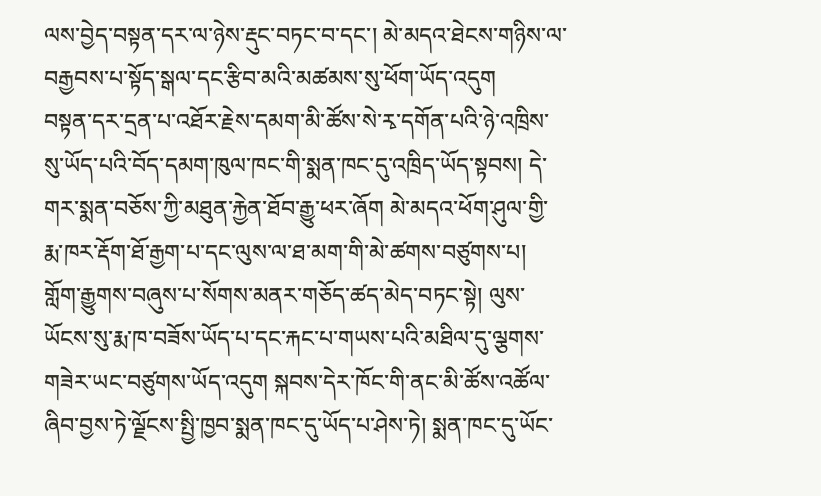ལས་བྱེད་བསྟན་དར་ལ་ཉེས་རྡུང་བཏང་བ་དང་། མེ་མདའ་ཐེངས་གཉིས་ལ་བརྒྱབས་པ་སྟོད་སྒལ་དང་རྩིབ་མའི་མཚམས་སུ་ཕོག་ཡོད་འདུག
བསྟན་དར་དྲན་པ་འཐོར་རྗེས་དམག་མི་ཚོས་སེ་རྭ་དགོན་པའི་ཉེ་འཁྲིས་སུ་ཡོད་པའི་བོད་དམག་ཁུལ་ཁང་གི་སྨན་ཁང་དུ་འཁྲིད་ཡོད་སྟབས། དེ་གར་སྨན་བཅོས་ཀྱི་མཐུན་རྐྱེན་ཐོབ་རྒྱུ་ཕར་ཞོག མེ་མདའ་ཕོག་ཤུལ་གྱི་རྨ་ཁར་རྡོག་ཐོ་རྒྱག་པ་དང་ལུས་ལ་ཐ་མག་གི་མེ་ཚགས་བཙུགས་པ། གློག་རྒྱུགས་བཞུས་པ་སོགས་མནར་གཅོད་ཚད་མེད་བཏང་སྟེ། ལུས་ཡོངས་སུ་རྨ་ཁ་བཟོས་ཡོད་པ་དང་རྐང་པ་གཡས་པའི་མཐིལ་དུ་ལྕགས་གཟེར་ཡང་བཙུགས་ཡོད་འདུག སྐབས་དེར་ཁོང་གི་ནང་མི་ཚོས་འཚོལ་ཞིབ་བྱས་ཏེ་ལྗོངས་སྤྱི་ཁྱབ་སྨན་ཁང་དུ་ཡོད་པ་ཤེས་ཏེ། སྨན་ཁང་དུ་ཡོང་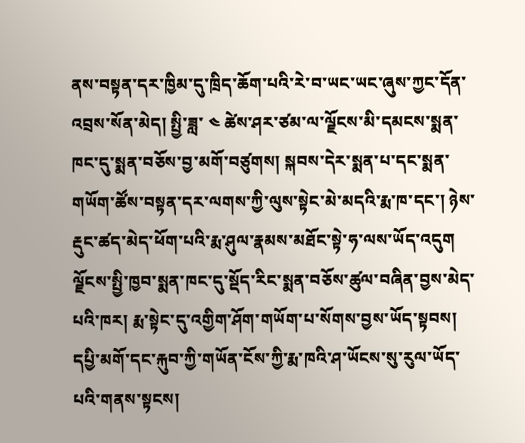ནས་བསྟན་དར་ཁྱིམ་དུ་ཁྲིད་ཆོག་པའི་རེ་བ་ཡང་ཡང་ཞུས་ཀྱང་དོན་འབྲས་སོན་མེད། སྤྱི་ཟླ་ ༤ ཚེས་ཤར་ཙམ་ལ་ལྗོངས་མི་དམངས་སྨན་ཁང་དུ་སྨན་བཅོས་བྱ་མགོ་བཙུགས། སྐབས་དེར་སྨན་པ་དང་སྨན་གཡོག་ཚོས་བསྟན་དར་ལགས་ཀྱི་ལུས་སྟེང་མེ་མདའི་རྨ་ཁ་དང་། ཉེས་རྡུང་ཚད་མེད་ཕོག་པའི་རྨ་ཤུལ་རྣམས་མཐོང་སྟེ་ཧ་ལས་ཡོད་འདུག
ལྗོངས་སྤྱི་ཁྱབ་སྨན་ཁང་དུ་སྡོད་རིང་སྨན་བཅོས་ཚུལ་བཞིན་བྱས་མེད་པའི་ཁར། རྨ་སྟེང་དུ་འགྱིག་ཤོག་གཡོག་པ་སོགས་བྱས་ཡོད་སྟབས། དཔྱི་མགོ་དང་རྐུབ་ཀྱི་གཡོན་ངོས་ཀྱི་རྨ་ཁའི་ཤ་ཡོངས་སུ་རུལ་ཡོད་པའི་གནས་སྟངས།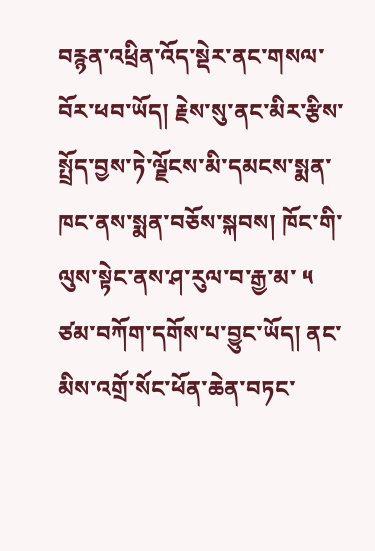བརྙན་འཕྲིན་འོད་སྡེར་ནང་གསལ་བོར་ཕབ་ཡོད། རྗེས་སུ་ནང་མིར་རྩིས་སྤྲོད་བྱས་ཏེ་ལྗོངས་མི་དམངས་སྨན་ཁང་ནས་སྨན་བཅོས་སྐབས། ཁོང་གི་ལུས་སྟེང་ནས་ཤ་རུལ་བ་རྒྱ་མ་ ༥ ཙམ་བཀོག་དགོས་པ་བྱུང་ཡོད། ནང་མིས་འགྲོ་སོང་ཕོན་ཆེན་བཏང་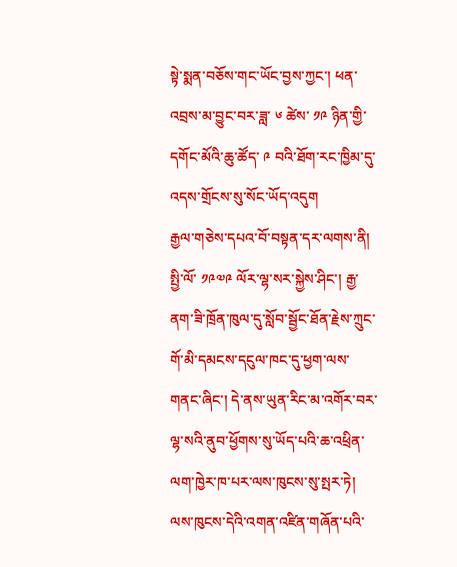སྟེ་སྨན་བཅོས་གང་ཡོང་བྱས་ཀྱང་། ཕན་འབྲས་མ་བྱུང་བར་ཟླ་ ༦ ཚེས་ ༡༩ ཉིན་གྱི་དགོང་མོའི་ཆུ་ཚོད་ ༩ བའི་ཐོག་རང་ཁྱིམ་དུ་འདས་གྲོངས་སུ་སོང་ཡོད་འདུག
རྒྱལ་གཅེས་དཔའ་བོ་བསྟན་དར་ལགས་ནི། སྤྱི་ལོ་ ༡༩༧༩ ལོར་ལྷ་སར་སྐྱེས་ཤིང་། རྒྱ་ནག་ཟི་ཁྲོན་ཁུལ་དུ་སློབ་སྦྱོང་ཐོན་རྗེས་ཀྲུང་གོ་མི་དམངས་དངུལ་ཁང་དུ་ཕྱག་ལས་གནང་ཞིང་། དེ་ནས་ཡུན་རིང་མ་འགོར་བར་ལྷ་སའི་ནུབ་ཕྱོགས་སུ་ཡོད་པའི་ཆ་འཕྲིན་ལག་ཁྱེར་ཁ་པར་ལས་ཁུངས་སུ་སྤར་ཏེ། ལས་ཁུངས་དེའི་འགན་འཛིན་གཞོན་པའི་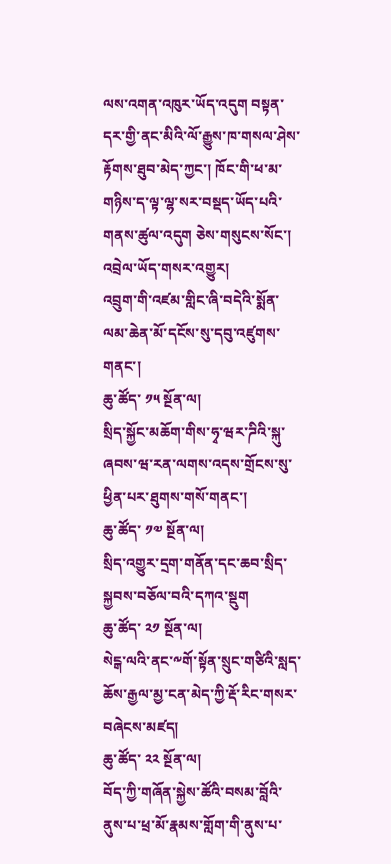ལས་འགན་འཁུར་ཡོད་འདུག བསྟན་དར་གྱི་ནང་མིའི་ལོ་རྒྱུས་ཁ་གསལ་ཤེས་རྟོགས་ཐུབ་མེད་ཀྱང་། ཁོང་གི་ཕ་མ་གཉིས་ད་ལྟ་ལྷ་སར་བསྡད་ཡོད་པའི་གནས་ཚུལ་འདུག ཅེས་གསུངས་སོང་།
འབྲེལ་ཡོད་གསར་འགྱུར།
འབྲུག་གི་འཛམ་གླིང་ཞི་བདེའི་སྨོན་ལམ་ཆེན་མོ་དངོས་སུ་དབུ་འཛུགས་གནང་།
ཆུ་ཚོད་ ༡༥ སྔོན་ལ།
སྲིད་སྐྱོང་མཆོག་གིས་ཧྭ་ཝར་ཌིའི་སྐུ་ཞབས་ཝ་རན་ལགས་འདས་གྲོངས་སུ་ཕྱིན་པར་ཐུགས་གསོ་གནང་།
ཆུ་ཚོད་ ༡༧ སྔོན་ལ།
སྲིད་འགྱུར་དྲག་གནོན་དང་ཆབ་སྲིད་སྐྱབས་བཅོལ་བའི་དཀའ་སྡུག
ཆུ་ཚོད་ ༢༡ སྔོན་ལ།
སེངྒ་ལའི་ནང་༸གོ་སྟོན་སྲུང་གཙིའི་སླད་ཆོས་རྒྱལ་མྱ་ངན་མེད་ཀྱི་རྡོ་རིང་གསར་བཞེངས་མཛད།
ཆུ་ཚོད་ ༢༢ སྔོན་ལ།
བོད་ཀྱི་གཞོན་སྐྱེས་ཚོའི་བསམ་བློའི་ནུས་པ་ཕྲ་མོ་རྣམས་གློག་གི་ནུས་པ་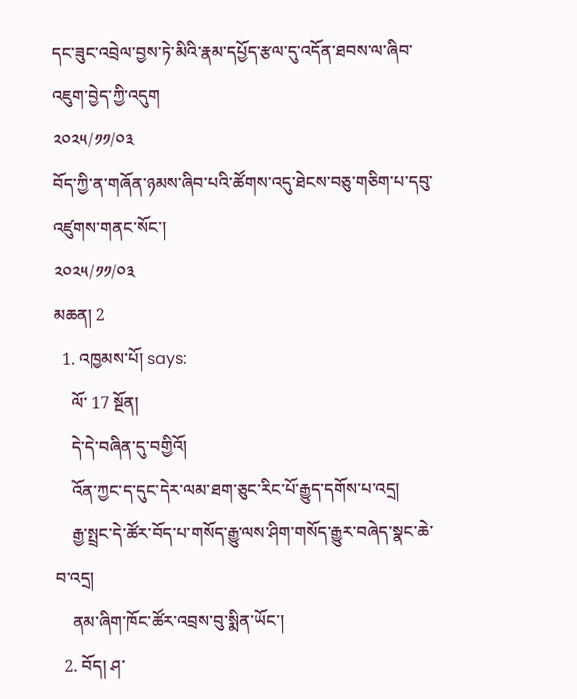དང་ཟུང་འབྲེལ་བྱས་ཏེ་མིའི་རྣམ་དཔྱོད་རྩལ་དུ་འདོན་ཐབས་ལ་ཞིབ་འཇུག་བྱེད་ཀྱི་འདུག
༢༠༢༥/༡༡/༠༣
བོད་ཀྱི་ན་གཞོན་ཉམས་ཞིབ་པའི་ཚོགས་འདུ་ཐེངས་བཅུ་གཅིག་པ་དབུ་འཛུགས་གནང་སོང་།
༢༠༢༥/༡༡/༠༣
མཆན། 2
  1. འཁྱམས་པོ། says:
    ལོ་ 17 སྔོན།
    དེ་དེ་བཞིན་དུ་བགྱིའོ།
    འོན་ཀྱང་ད་དུང་དེར་ལམ་ཐག་ཅུང་རིང་པོ་རྒྱུད་དགོས་པ་འདྲ།
    རྒྱ་སྤྲང་དེ་ཚོར་བོད་པ་གསོད་རྒྱུ་ལས་ཤིག་གསོད་རྒྱུར་བཞེད་སྣང་ཆེ་བ་འདྲ།
    ནམ་ཞིག་ཁོང་ཚོར་འབྲས་བུ་སྨིན་ཡོང་།
  2. བོད། ཤ་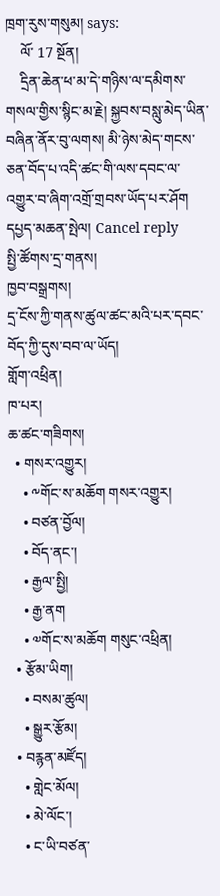ཁྲག་རུས་གསུམ། says:
    ལོ་ 17 སྔོན།
    དྲིན་ཆེན་ཕ་མ་དེ་གཉིས་ལ་དམིགས་གསལ་གྱིས་སྙིང་མ་རྗེ། སྐྱབས་བསླུ་མེད་ཡིན་བཞིན་ནོར་བུ་ལགས། མི་ཉེས་མེད་གངས་ཅན་བོད་པ་འདི་ཚང་གི་ལས་དབང་ལ་འགྱུར་བ་ཞིག་འགྲོ་གྲབས་ཡོད་པར་ཤོག
དཔྱད་མཆན་སྤེལ། Cancel reply
སྤྱི་ཚོགས་དྲ་གནས།
ཁྱབ་བསྒྲགས།
དྲ་ངོས་ཀྱི་གནས་ཚུལ་ཚང་མའི་པར་དབང་བོད་ཀྱི་དུས་བབ་ལ་ཡོད།
གློག་འཕྲིན།
ཁ་པར།
ཆ་ཚང་གཟིགས།
  • གསར་འགྱུར།
    • ༸གོང་ས་མཆོག གསར་འགྱུར།
    • བཙན་བྱོལ།
    • བོད་ནང་།
    • རྒྱལ་སྤྱི།
    • རྒྱ་ནག
    • ༧གོང་ས་མཆོག གསུང་འཕྲིན།
  • རྩོམ་ཡིག།
    • བསམ་ཚུལ།
    • སྒྱུར་རྩོམ།
  • བརྙན་མཛོད།
    • གླེང་མོལ།
    • མེ་ལོང་།
    • ང་ཡི་བཙན་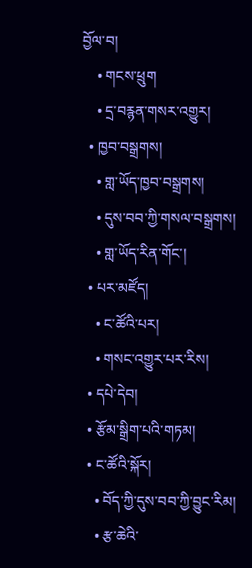བྱོལ་བ།
    • གངས་ཕྲུག
    • དྲ་བརྙན་གསར་འགྱུར།
  • ཁྱབ་བསྒྲགས།
    • གླ་ཡོད་ཁྱབ་བསྒྲགས།
    • དུས་བབ་ཀྱི་གསལ་བསྒྲགས།
    • གླ་ཡོད་རིན་གོང་།
  • པར་མཛོད།
    • ང་ཚོའི་པར།
    • གསང་འགྱུར་པར་རིས།
  • དཔེ་དེབ།
  • རྩོམ་སྒྲིག་པའི་གཏམ།
  • ང་ཚོའི་སྐོར།
    • བོད་ཀྱི་དུས་བབ་ཀྱི་བྱུང་རིམ།
    • རྩ་ཆེའི་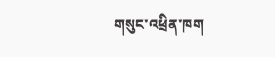གསུང་འཕྲིན་ཁག